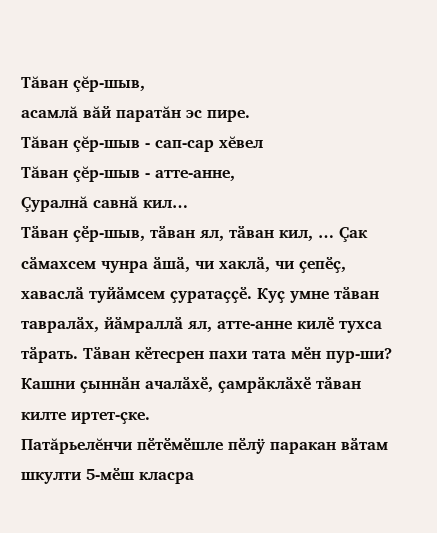Тăван çĕр-шыв,
асамлă вăй паратăн эс пире.
Тăван çĕр-шыв - сап-сар хĕвел
Тăван çĕр-шыв - атте-анне,
Çуралнă савнă кил…
Тӑван ҫӗр-шыв, тӑван ял, тӑван кил, … Çак сӑмахсем чунра ӑшӑ, чи хаклӑ, чи ҫепӗҫ, хаваслӑ туйӑмсем ҫуратаҫҫӗ. Куҫ умне тӑван тавралӑх, йӑмраллӑ ял, атте-анне килӗ тухса тӑрать. Тӑван кӗтесрен пахи тата мӗн пур-ши? Кашни ҫыннӑн ачалӑхӗ, ҫамрӑклӑхӗ тӑван килте иртет-ҫке.
Патăрьелĕнчи пӗтӗмӗшле пӗлÿ паракан вӑтам шкулти 5-мӗш класра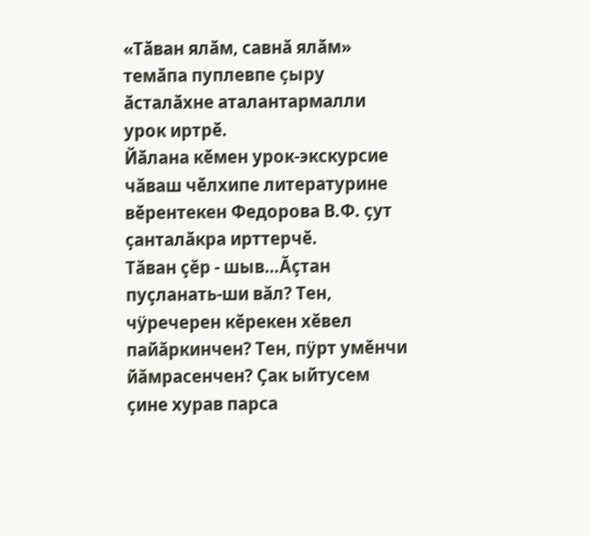«Тӑван ялӑм, савнӑ ялӑм» темӑпа пуплевпе ҫыру ӑсталӑхне аталантармалли урок иртрӗ.
Йӑлана кӗмен урок-экскурсие чăваш чӗлхипе литературине вӗрентекен Федорова В.Ф. ҫут ҫанталӑкра ирттерчӗ.
Тăван çĕр - шыв…Ăçтан пуçланать-ши вăл? Тен, чÿречерен кĕрекен хĕвел пайăркинчен? Тен, пÿрт умĕнчи йăмрасенчен? Ҫак ыйтусем ҫине хурав парса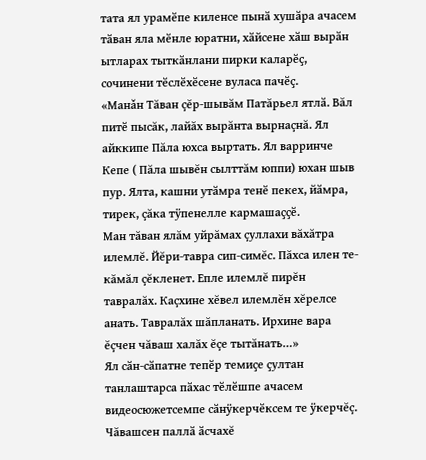тата ял урамӗпе киленсе пынӑ хушӑра ачасем тӑван яла мӗнле юратни, хӑйсене хӑш вырӑн ытларах тыткӑнлани пирки каларӗҫ, сочинени тӗслӗхӗсене вуласа пачӗҫ.
«Манǎн Тăван çĕр-шывăм Патăрьел ятлӑ. Вăл питӗ пысăк, лайăх вырăнта вырнаçнă. Ял айккипе Пăла юхса выртать. Ял варринче Кепе ( Пăла шывĕн сылттăм юппи) юхан шыв пур. Ялта, кашни утӑмра тенӗ пекех, йӑмра, тирек, çăка тӱпенелле кармашаҫҫӗ.
Ман тăван ялăм уйрăмах çуллахи вăхăтра илемлĕ. Йĕри-тавра сип-симĕс. Пăхса илен те- кăмăл çĕкленет. Епле илемлĕ пирĕн тавралăх. Каçхине хĕвел илемлĕн хĕрелсе анать. Тавралăх шăпланать. Ирхине вара ĕçчен чăваш халăх ĕçе тытăнать…»
Ял сӑн-сӑпатне тепӗр темиҫе ҫултан танлаштарса пӑхас тӗлӗшпе ачасем видеосюжетсемпе сӑнÿкерчӗксем те ÿкерчĕç.
Чăвашсен паллӑ ӑсчахĕ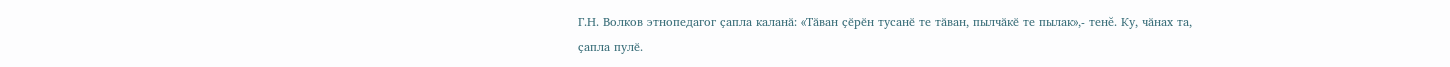Г.Н. Волков этнопедагог ҫапла каланӑ: «Тӑван ҫӗрӗн тусанӗ те тӑван, пылчӑкӗ те пылак»,- тенĕ. Ку, чӑнах та, ҫапла пулӗ.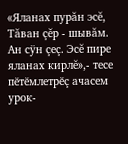«Яланах пурăн эсĕ, Тăван çĕр - шывăм. Ан сÿн çеç. Эсĕ пире яланах кирлĕ»,- тесе пӗтӗмлетрӗç ачасем урок-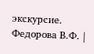экскурсие.
Федорова В.Ф. |